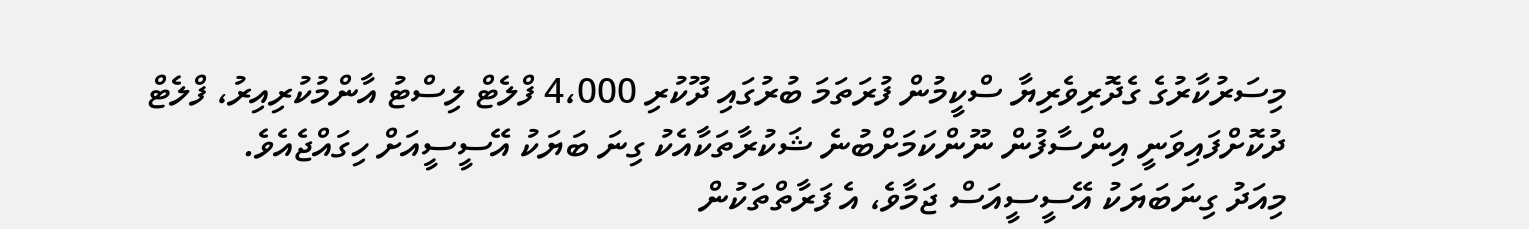މިސަރުކާރުގެ ގެދޮރިވެރިޔާ ސްކީމުން ފުރަތަމަ ބުރުގައި ދޫކުރި 4،000 ފްލެޓް ލިސްޓު އާންމުކުރިއިރު، ފްލެޓް ދުކޮށްފައިވަނީ އިންސާފުން ނޫންކަމަށްބުނެ ޝަކުރާތަކާއެކު ގިނަ ބަޔަކު އޭސީސީއަށް ހިގައްޖެއެވެ.
މިއަދު ގިނަބަޔަކު އޭސީސީއަސް ޖަމާވެ، އެ ފަރާތްތަކުން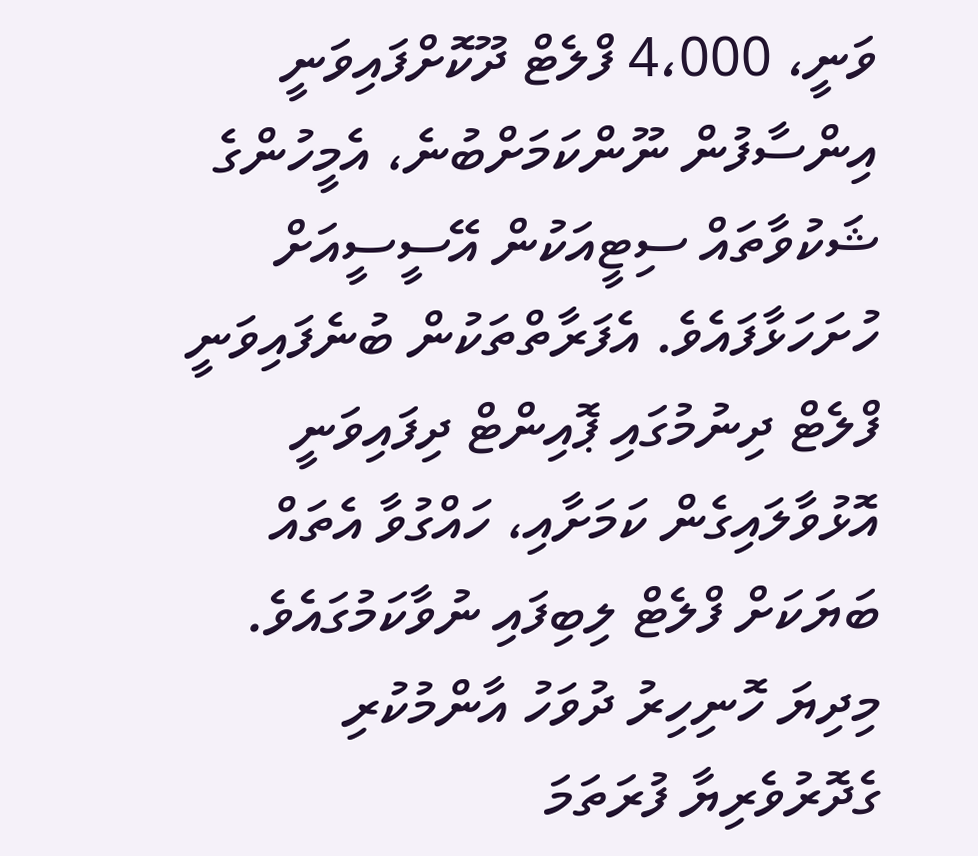ވަނީ، 4،000 ފްލެޓް ދޫކޮށްފައިވަނީ އިންސާފުން ނޫންކަމަށްބުނެ، އެމީހުންގެ ޝަކުވާތައް ސިޓީއަކުން އޭސީސީއަށް ހުށަހަޅާފައެވެ. އެފަރާތްތަކުން ބުނެފައިވަނީ ފްލެޓް ދިނުމުގައި ޕޮއިންޓް ދިފައިވަނީ އޮޅުވާލައިގެން ކަމަށާއި، ހައްގުވާ އެތައް ބަޔަކަށް ފްލެޓް ލިބިފައި ނުވާކަމުގައެވެ.
މިދިޔަ ހޮނިހިރު ދުވަހު އާންމުކުރި ގެދޮރުވެރިޔާ ފުރަތަމަ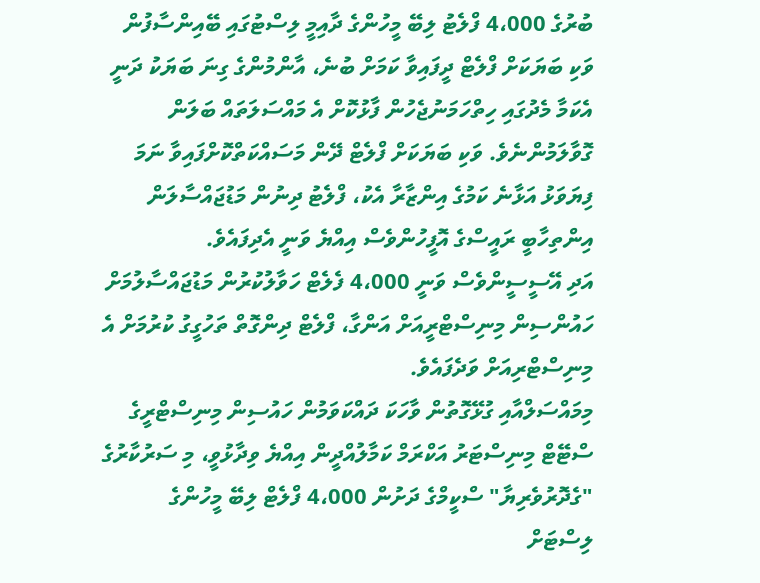ބުރުގެ 4،000 ފްލެޓު ލިބޭ މީހުންގެ ދާއިމީ ލިސްޓުގައި ބޭއިންސާފުން ވަކި ބަޔަކަށް ފްލެޓް ދީފައިވާ ކަމަށް ބުނެ، އާންމުންގެ ގިނަ ބަޔަކު ދަނީ އެކަމާ މެދުގައި ހިތްހަމަނުޖެހުން ފާޅުކޮށް އެ މައްސަލަތައް ބަލަން ގޮވާލަމުންނެވެ. ވަކި ބަޔަކަށް ފްލެޓް ދޭން މަސައްކަތްކޮށްފައިވާ ނަމަ ފިޔަވަޅު އަޅާނެ ކަމުގެ އިންޒާރާ އެކު، ފްލެޓު ދިނުން މަޑުޖައްސާލަން އިންތިހާބީ ރައީސްގެ އޮފީހުންވެސް އިއްޔެ ވަނީ އެދިފައެވެ.
އަދި އޭސީސީންވެސް ވަނީ 4،000 ފެލެޓް ހަވާލުކުރުން މަޑުޖައްސާލުމަށް ހައުންސިން މިނިސްޓްރީއަށް އަންގާ، ފްލެޓް ދިންގޮތް ތަހުގީގު ކުރުމަށް އެ މިނިސްޓްރިއަށް ވަދެފައެވެ.
މިމައްސަލްއާއި ގުޅޭގޮތުން ވާހަކަ ދައްކަވަމުން ހައުސިން މިނިސްޓްރީގެ ސްޓޭޓް މިނިސްޓަރު އަކްރަމް ކަމާލުއްދީން އިއްޔެ ވިދާޅުވީ، މި ސަރުކާރުގެ "ގެދޮރުވެރިޔާ" ސްކީމްގެ ދަށުން 4،000 ފްލެޓް ލިބޭ މީހުންގެ ލިސްޓަށް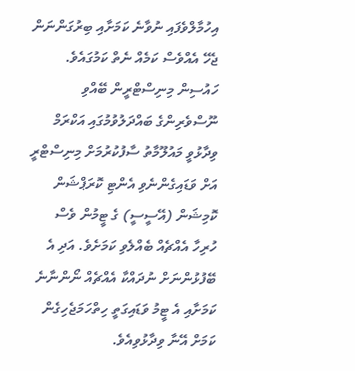އިހުމާލްވެފައި ނުވާނެ ކަމަށާއި ބިރުގަންނަން ޖެހޭ އެއްވެސް ކަމެއް ނެތް ކަމުގައެވެ.
ހައުސިން މިނިސްޓްރީން ބޭއްވި ނޫސްވެރިންގެ ބައްދަލުވުމުގައި އަކްރަމް ވިދާޅުވީ މައުލޫމާތު ސާފުކުރުމަށް މިނިސްޓްރީ އަށް ވަޑައިގެންނެވި އެންޓި ކޮރަޕްޝަން ކޮމިޝަން (އޭސީސީ) ގެ ޓީމުން ވެސް ހުރިހާ އެއްޗެއް ބެއްލެވި ކަމަށެވެ. އަދި އެ ބޭފުޅުންނަށް ނުދައްކާ އެއްޗެއް ނޯންނާނެ ކަމަށާއި އެ ޓީމު ވަޑައިގަތީ ހިތްހަމަޖެހިގެން ކަމަށް އޭނާ ވިދާޅުވިއެވެ.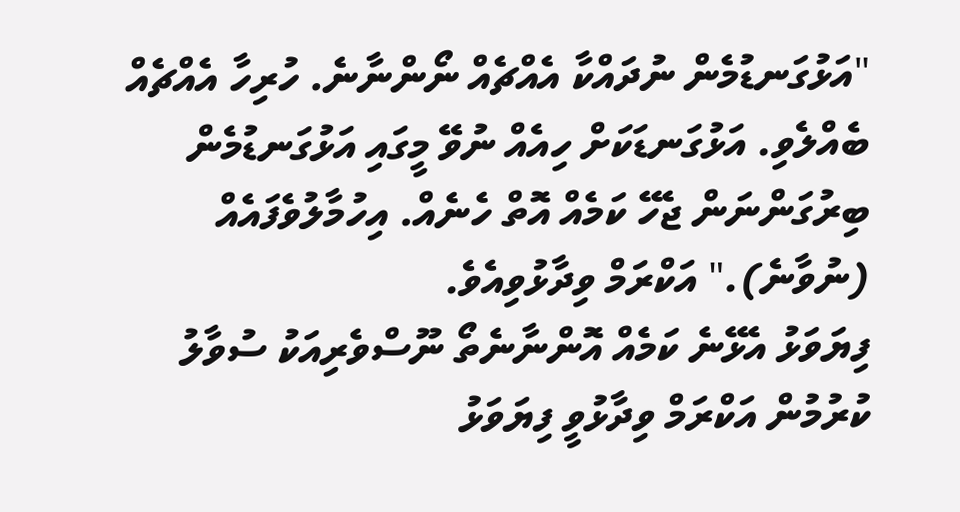"އަޅުގަނޑުމެން ނުދައްކާ އެއްޗެއް ނޯންނާނެ. ހުރިހާ އެއްޗެއް ބެއްލެވި. އަޅުގަނޑަކަށް ހިއެއް ނުވޭ މީގައި އަޅުގަނޑުމެން ބިރުގަންނަން ޖެހޭ ކަމެއް އޮތް ހެނެއް. އިހުމާލުވެފައެއް (ނުވާނެ)." އަކްރަމް ވިދާޅުވިއެވެ.
ފިޔަވަޅު އެޅޭނެ ކަމެއް އޮންނާނެތޯ ނޫސްވެރިއަކު ސުވާލު ކުރުމުން އަކްރަމް ވިދާޅުވީ ފިޔަވަޅު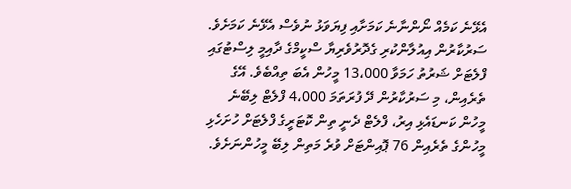އެޅޭނެ ކަމެއް ނޯންނާނެ ކަމަށާއި ފިޔަވަޅު ނުވެސް އެޅޭނެ ކަމަށެވެ.
ސަރުކާރުން އިއުލާންކުރި ގެދޮރުވެރިޔާ ސްކީމްގެ ދާއިމީ ލިސްޓުގައި ފްލެޓަށް ޝަރުތު ހަމަވާ 13،000 މީހުން އެބަ ތިއްބެވެ. އޭގެ ތެރެއިން، މި ސަރުކާރުން ދޭ ފުރަތަމަ 4،000 ފްލެޓް ލިބޭނެ މީހުން ކަނޑައެޅި އިރު، ފްލެޓް ދެނީ ތިން ކޮޓަރީގެ ފްލެޓަށް ހުށަހެޅި މީހުންގެ ތެރެއިން 76 ޕޮއިންޓަށް ވުރެ މަތިން ލިބޭ މީހުންނަށެވެ.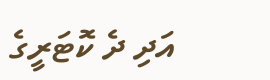އަދި ދެ ކޮޓަރީގެ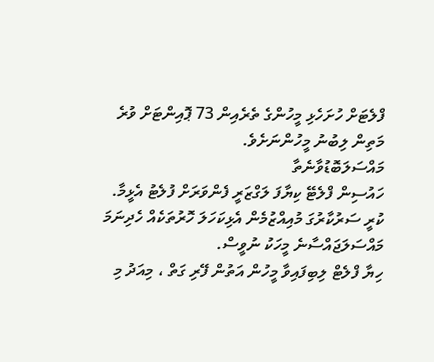ފްލެޓަށް ހުށަހެޅި މީހުންގެ ތެރެއިން 73 ޕޮއިންޓަށް ވުރެ މަތިން ލިބުނު މީހުންނަށެވެ.
މައްސަލަބޮޑުވާނެތާ
ހައުސިން ފްލެޓޭ ކިޔާފަ ލަގްޒަރީ ފެންވަރަށް ފުލެޓު އެޅީމާ.
ކުރީ ސަރުކާރުގަ މުއިއްޒުމެން އެޅިކަހަލަ ހޮރުތަކެއް ހެދިނަމަ މައްސަލަޖައްސާނެ މީހަކު ނުވީސް.
ހިޔާ ފްލެޓް ލިބިފައިވާ މީހުން އަތުން ފޭރި ގަތް ، މިއަދު މި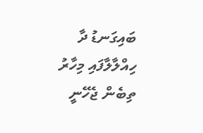ބައިގަނޑު ދާ ހިއްލާލާފައި މިހާރު ތިބެން ޖެހޭނީ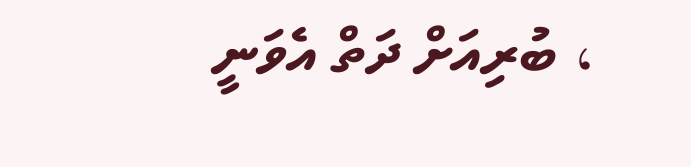، ބުރިއަށް ދަތް އެވަނީ